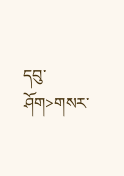དབུ་ཤོག>གསར་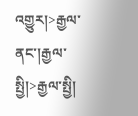འགྱུར།>རྒྱལ་ནང་།རྒྱལ་སྤྱི།>རྒྱལ་སྤྱི།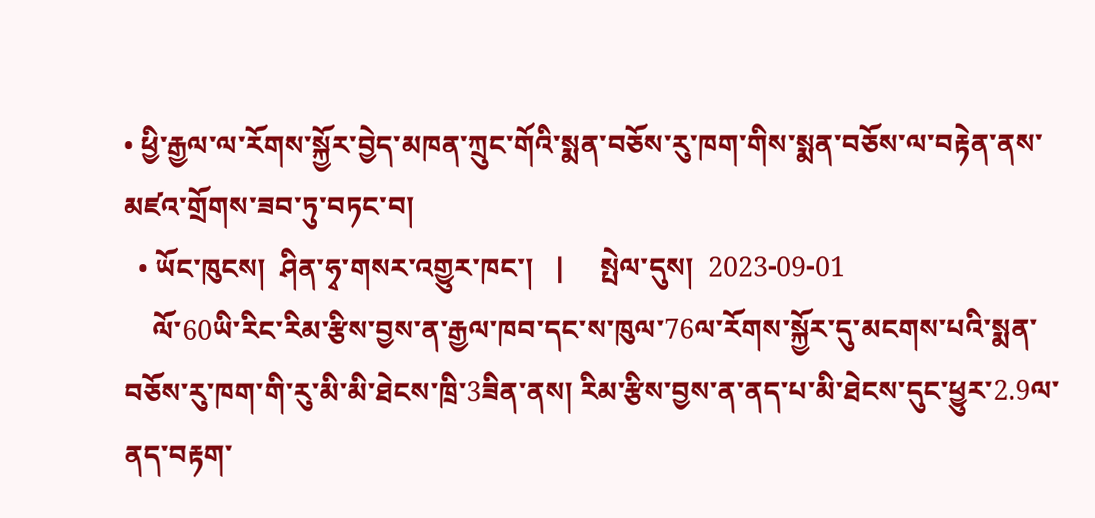• ཕྱི་རྒྱལ་ལ་རོགས་སྐྱོར་བྱེད་མཁན་ཀྲུང་གོའི་སྨན་བཅོས་རུ་ཁག་གིས་སྨན་བཅོས་ལ་བརྟེན་ནས་མཛའ་གྲོགས་ཟབ་ཏུ་བཏང་བ།
  • ཡོང་ཁུངས།  ཤིན་ཧྭ་གསར་འགྱུར་ཁང་།   |     སྤེལ་དུས།  2023-09-01
    ལོ་60ཡི་རིང་རིམ་རྩིས་བྱས་ན་རྒྱལ་ཁབ་དང་ས་ཁུལ་76ལ་རོགས་སྐྱོར་དུ་མངགས་པའི་སྨན་བཅོས་རུ་ཁག་གི་རུ་མི་མི་ཐེངས་ཁྲི་3ཟིན་ནས། རིམ་རྩིས་བྱས་ན་ནད་པ་མི་ཐེངས་དུང་ཕྱུར་2.9ལ་ནད་བརྟག་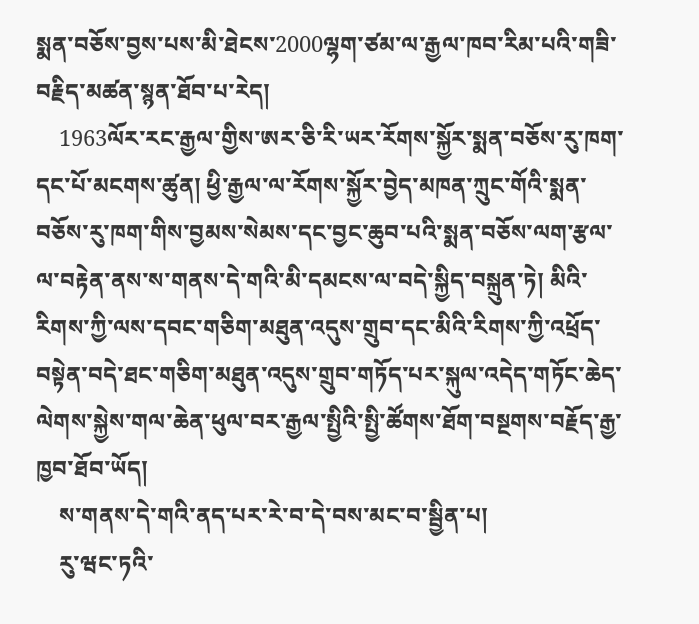སྨན་བཅོས་བྱས་པས་མི་ཐེངས་2000ལྷག་ཙམ་ལ་རྒྱལ་ཁབ་རིམ་པའི་གཟི་བརྗིད་མཚན་སྙན་ཐོབ་པ་རེད།
    1963ལོར་རང་རྒྱལ་གྱིས་ཨར་ཅི་རི་ཡར་རོགས་སྐྱོར་སྨན་བཅོས་རུ་ཁག་དང་པོ་མངགས་ཚུན། ཕྱི་རྒྱལ་ལ་རོགས་སྐྱོར་བྱེད་མཁན་ཀྲུང་གོའི་སྨན་བཅོས་རུ་ཁག་གིས་བྱམས་སེམས་དང་བྱང་ཆུབ་པའི་སྨན་བཅོས་ལག་རྩལ་ལ་བརྟེན་ནས་ས་གནས་དེ་གའི་མི་དམངས་ལ་བདེ་སྐྱིད་བསྐྲུན་ཏེ། མིའི་རིགས་ཀྱི་ལས་དབང་གཅིག་མཐུན་འདུས་གྲུབ་དང་མིའི་རིགས་ཀྱི་འཕྲོད་བསྟེན་བདེ་ཐང་གཅིག་མཐུན་འདུས་གྲུབ་གཏོད་པར་སྐུལ་འདེད་གཏོང་ཆེད་ལེགས་སྐྱེས་གལ་ཆེན་ཕུལ་བར་རྒྱལ་སྤྱིའི་སྤྱི་ཚོགས་ཐོག་བསྔགས་བརྗོད་རྒྱ་ཁྱབ་ཐོབ་ཡོད།
    ས་གནས་དེ་གའི་ནད་པར་རེ་བ་དེ་བས་མང་བ་སྦྱིན་པ།
    རུ་ཝང་ཏའི་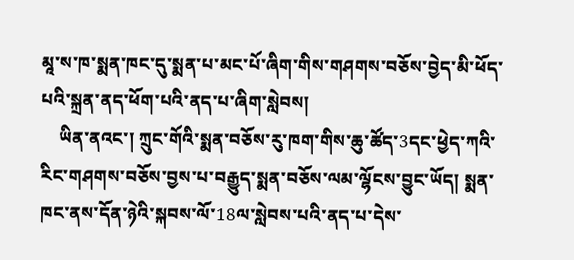མཱ་ས་ཁ་སྨན་ཁང་དུ་སྨན་པ་མང་པོ་ཞིག་གིས་གཤགས་བཅོས་བྱེད་མི་ཕོད་པའི་སྐྲན་ནད་ཕོག་པའི་ནད་པ་ཞིག་སླེབས།
    ཡིན་ནའང་། ཀྲུང་གོའི་སྨན་བཅོས་རུ་ཁག་གིས་ཆུ་ཚོད་3དང་ཕྱེད་ཀའི་རིང་གཤགས་བཅོས་བྱས་པ་བརྒྱུད་སྨན་བཅོས་ལམ་ལྷོངས་བྱུང་ཡོད། སྨན་ཁང་ནས་དོན་ཉེའི་སྐབས་ལོ་18ལ་སླེབས་པའི་ནད་པ་དེས་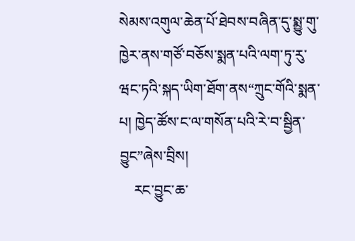སེམས་འགུལ་ཆེན་པོ་ཐེབས་བཞིན་དུ་སྨྱུ་གུ་ཁྱེར་ནས་གཙོ་བཅོས་སྨན་པའི་ལག་ཏུ་རུ་ཝང་ཏའི་སྐད་ཡིག་ཐོག་ནས“ཀྲུང་གོའི་སྨན་པ། ཁྱེད་ཚོས་ང་ལ་གསོན་པའི་རེ་བ་སྦྱིན་བྱུང”ཞེས་བྲིས།
    རང་བྱུང་ཆ་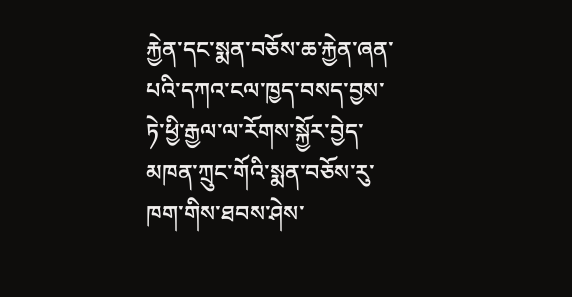རྐྱེན་དང་སྨན་བཅོས་ཆ་རྐྱེན་ཞན་པའི་དཀའ་ངལ་ཁྱད་བསད་བྱས་ཏེ་ཕྱི་རྒྱལ་ལ་རོགས་སྐྱོར་བྱེད་མཁན་ཀྲུང་གོའི་སྨན་བཅོས་རུ་ཁག་གིས་ཐབས་ཤེས་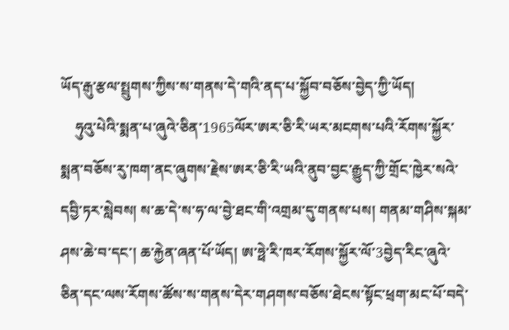ཡོད་རྒུ་རྩལ་སྤྲུགས་ཀྱིས་ས་གནས་དེ་གའི་ནད་པ་སྐྱོབ་བཅོས་བྱེད་ཀྱི་ཡོད།
    ཧུའུ་པེའི་སྨན་པ་ཞུའེ་ཅིན་1965ལོར་ཨར་ཅི་རི་ཡར་མངགས་པའི་རོགས་སྐྱོར་སྨན་བཅོས་རུ་ཁག་ནང་ཞུགས་རྗེས་ཨར་ཅི་རི་ཡའི་ནུབ་བྱང་རྒྱུད་ཀྱི་གྲོང་ཁྱེར་སའེ་དབྱི་ཏར་སླེབས། ས་ཆ་དེ་ས་ཧ་ལ་བྱེ་ཐང་གི་འགྲམ་དུ་གནས་པས། གནམ་གཤིས་སྐམ་ཤས་ཆེ་བ་དང་། ཆ་རྐྱེན་ཞན་པོ་ཡོད། ཨ་ཧྥེ་རི་ཁར་རོགས་སྐྱོར་ལོ་3བྱེད་རིང་ཞུའེ་ཅིན་དང་ལས་རོགས་ཚོས་ས་གནས་དེར་གཤགས་བཅོས་ཐེངས་སྟོང་ཕྲག་མང་པོ་བདེ་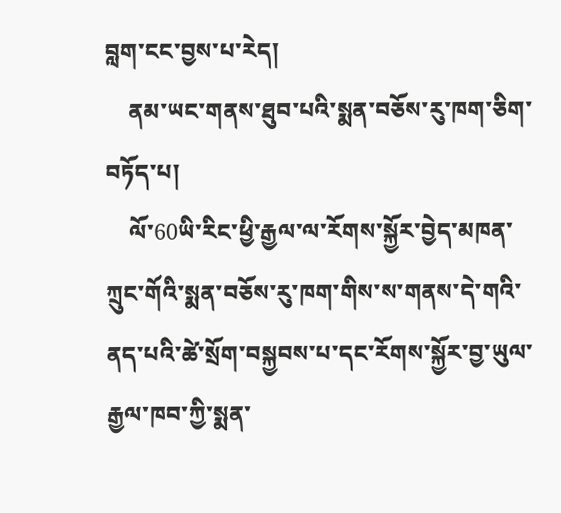བླག་ངང་བྱས་པ་རེད།
    ནམ་ཡང་གནས་ཐུབ་པའི་སྨན་བཅོས་རུ་ཁག་ཅིག་བཏོད་པ།
    ལོ་60ཡི་རིང་ཕྱི་རྒྱལ་ལ་རོགས་སྐྱོར་བྱེད་མཁན་ཀྲུང་གོའི་སྨན་བཅོས་རུ་ཁག་གིས་ས་གནས་དེ་གའི་ནད་པའི་ཚེ་སྲོག་བསྐྱབས་པ་དང་རོགས་སྐྱོར་བྱ་ཡུལ་རྒྱལ་ཁབ་ཀྱི་སྨན་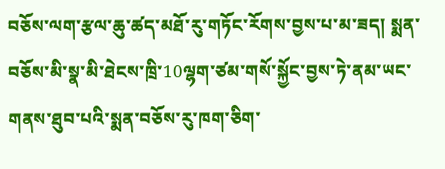བཅོས་ལག་རྩལ་ཆུ་ཚད་མཐོ་རུ་གཏོང་རོགས་བྱས་པ་མ་ཟད། སྨན་བཅོས་མི་སྣ་མི་ཐེངས་ཁྲི་10ལྷག་ཙམ་གསོ་སྐྱོང་བྱས་ཏེ་ནམ་ཡང་གནས་ཐུབ་པའི་སྨན་བཅོས་རུ་ཁག་ཅིག་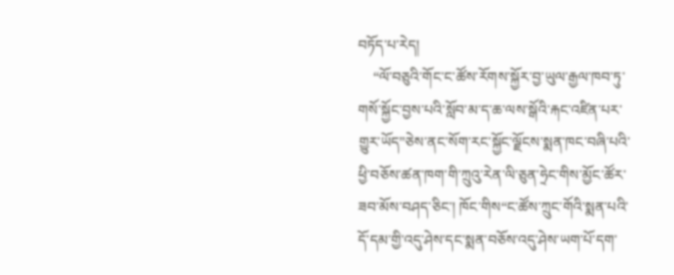བཏོད་པ་རེད།
    “ལོ་བཅུའི་གོང་ང་ཚོས་རོགས་སྐྱོར་བྱ་ཡུལ་རྒྱལ་ཁབ་ཏུ་གསོ་སྐྱོང་བྱས་པའི་སློབ་མ་ད་ཆ་ལས་སྒོའི་རྐང་འཛིན་པར་གྱུར་ཡོད”ཅེས་ནང་སོག་རང་སྐྱོང་ལྗོངས་སྨན་ཁང་བཞི་པའི་ཕྱི་བཅོས་ཚན་ཁག་གི་ཀྲུའུ་རེན་ལི་ཅུན་ཧྲེང་གིས་མྱོང་ཚོར་ཟབ་མོས་བཤད་ཅིང་། ཁོང་གིས“ང་ཚོས་ཀྲུང་གོའི་སྨན་པའི་དོ་དམ་གྱི་འདུ་ཤེས་དང་སྨན་བཅོས་འདུ་ཤེས་ཡག་པོ་དག་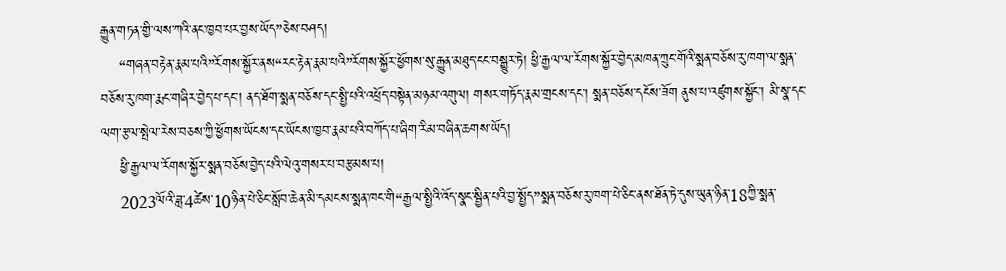རྒྱུན་གཏན་གྱི་ལས་ཀའི་ནང་ཁྱབ་པར་བྱས་ཡོད”ཅེས་བཤད།
    “གཞན་བརྟེན་རྣམ་པའི”རོགས་སྐྱོར་ནས“རང་རྟེན་རྣམ་པའི”རོགས་སྐྱོར་ཕྱོགས་སུ་རྒྱུན་མཐུད་ངང་བསྒྱུར་ཏེ། ཕྱི་རྒྱལ་ལ་རོགས་སྐྱོར་བྱེད་མཁན་ཀྲུང་གོའི་སྨན་བཅོས་རུ་ཁག་ལ་སྨན་བཅོས་རུ་ཁག་རྨང་གཞིར་བྱེད་པ་དང་། ནད་ཐོག་སྨན་བཅོས་དང་སྤྱི་པའི་འཕྲོད་བསྟེན་མཉམ་འགུལ། གསར་གཏོད་རྣམ་གྲངས་དང་། སྨན་བཅོས་དངོས་ཟོག ནུས་པ་འཛུགས་སྐྱོང་། མི་སྣ་དང་ལག་རྩལ་སྤེལ་རེས་བཅས་ཀྱི་ཕྱོགས་ཡོངས་དང་ཡོངས་ཁྱབ་རྣམ་པའི་བཀོད་པ་ཞིག་རིམ་བཞིན་ཆགས་ཡོད།
    ཕྱི་རྒྱལ་ལ་རོགས་སྐྱོར་སྨན་བཅོས་བྱེད་པའི་ལེའུ་གསར་པ་བརྩམས་པ།
    2023ལོའི་ཟླ་4ཚེས་10ཉིན་པེ་ཅིང་སློབ་ཆེན་མི་དམངས་སྨན་ཁང་གི“རྒྱལ་སྤྱིའི་འོད་སྣང་སྦྱིན་པའི་བྱ་སྤྱོད”སྨན་བཅོས་རུ་ཁག་པེ་ཅིང་ནས་ཐོན་ཏེ་དུས་ཡུན་ཉིན་18ཀྱི་སྨན་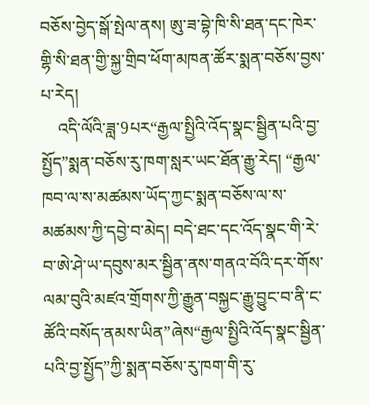བཅོས་བྱེད་སྒོ་སྤེལ་ནས། ཨུ་ཟ་བྷེ་ཁི་སི་ཐན་དང་ཁེར་གྷི་སི་ཐན་གྱི་སྐྱ་གྲིབ་ཕོག་མཁན་ཚོར་སྨན་བཅོས་བྱས་པ་རེད།
    འདི་ལོའི་ཟླ་9པར“རྒྱལ་སྤྱིའི་འོད་སྣང་སྦྱིན་པའི་བྱ་སྤྱོད”སྨན་བཅོས་རུ་ཁག་སླར་ཡང་ཐོན་རྒྱུ་རེད། “རྒྱལ་ཁབ་ལ་ས་མཚམས་ཡོད་ཀྱང་སྨན་བཅོས་ལ་ས་མཚམས་ཀྱི་དབྱེ་བ་མེད། བདེ་ཐང་དང་འོད་སྣང་གི་རེ་བ་ཨེ་ཤེ་ཡ་དབུས་མར་སྦྱིན་ནས་གནའ་བོའི་དར་གོས་ལམ་བུའི་མཛའ་གྲོགས་ཀྱི་རྒྱུན་བསྐྱང་རྒྱུ་བྱུང་བ་ནི་ང་ཚོའི་བསོད་ནམས་ཡིན”ཞེས“རྒྱལ་སྤྱིའི་འོད་སྣང་སྦྱིན་པའི་བྱ་སྤྱོད”ཀྱི་སྨན་བཅོས་རུ་ཁག་གི་རུ་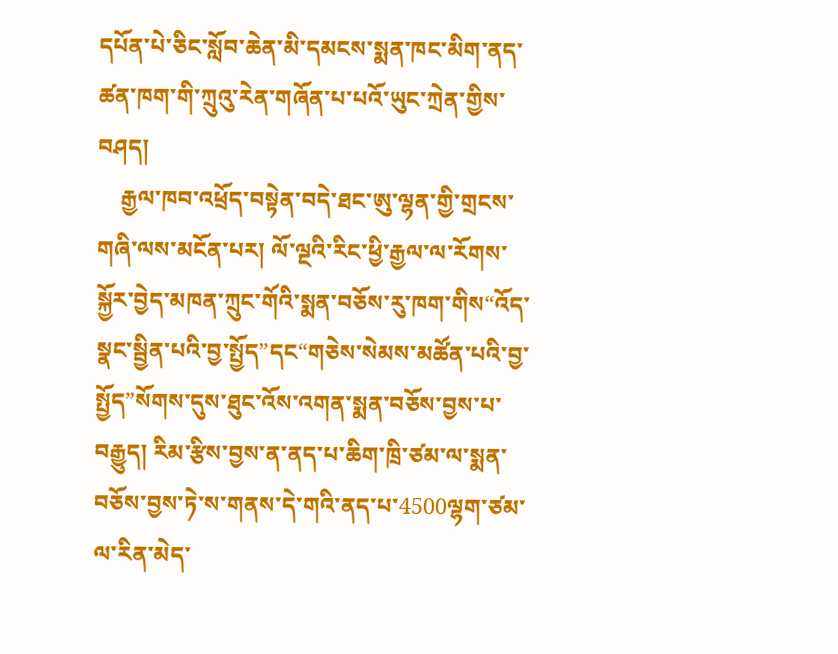དཔོན་པེ་ཅིང་སློབ་ཆེན་མི་དམངས་སྨན་ཁང་མིག་ནད་ཚན་ཁག་གི་ཀྲུའུ་རེན་གཞོན་པ་པའོ་ཡུང་ཀྲེན་གྱིས་བཤད།
    རྒྱལ་ཁབ་འཕྲོད་བསྟེན་བདེ་ཐང་ཨུ་ལྷན་གྱི་གྲངས་གཞི་ལས་མངོན་པར། ལོ་ལྔའི་རིང་ཕྱི་རྒྱལ་ལ་རོགས་སྐྱོར་བྱེད་མཁན་ཀྲུང་གོའི་སྨན་བཅོས་རུ་ཁག་གིས“འོད་སྣང་སྦྱིན་པའི་བྱ་སྤྱོད”དང“གཅེས་སེམས་མཚོན་པའི་བྱ་སྤྱོད”སོགས་དུས་ཐུང་འོས་འགན་སྨན་བཅོས་བྱས་པ་བརྒྱུད། རིམ་རྩིས་བྱས་ན་ནད་པ་ཆིག་ཁྲི་ཙམ་ལ་སྨན་བཅོས་བྱས་ཏེ་ས་གནས་དེ་གའི་ནད་པ་4500ལྷག་ཙམ་ལ་རིན་མེད་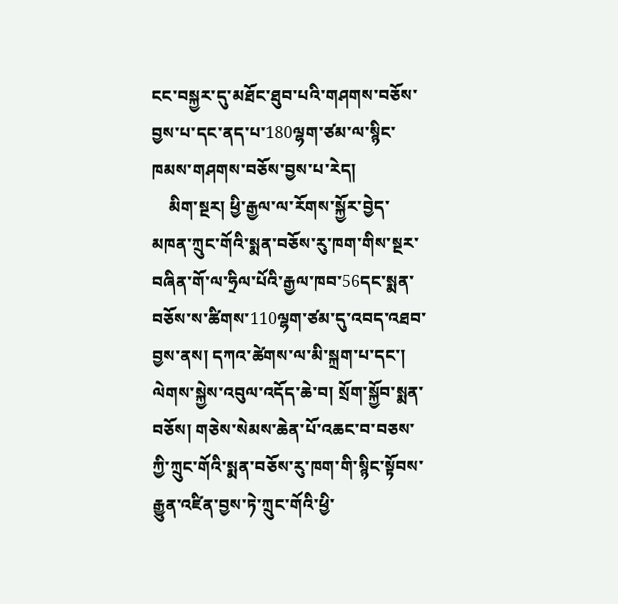ངང་བསྐྱར་དུ་མཐོང་ཐུབ་པའི་གཤགས་བཅོས་བྱས་པ་དང་ནད་པ་180ལྷག་ཙམ་ལ་སྙིང་ཁམས་གཤགས་བཅོས་བྱས་པ་རེད།
    མིག་སྔར། ཕྱི་རྒྱལ་ལ་རོགས་སྐྱོར་བྱེད་མཁན་ཀྲུང་གོའི་སྨན་བཅོས་རུ་ཁག་གིས་སྔར་བཞིན་གོ་ལ་ཧྲིལ་པོའི་རྒྱལ་ཁབ་56དང་སྨན་བཅོས་ས་ཚིགས་110ལྷག་ཙམ་དུ་འབད་འཐབ་བྱས་ནས། དཀའ་ཚེགས་ལ་མི་སྐྲག་པ་དང་། ལེགས་སྐྱེས་འབུལ་འདོད་ཆེ་བ། སྲོག་སྐྱོབ་སྨན་བཅོས། གཅེས་སེམས་ཆེན་པོ་འཆང་བ་བཅས་ཀྱི་ཀྲུང་གོའི་སྨན་བཅོས་རུ་ཁག་གི་སྙིང་སྟོབས་རྒྱུན་འཛིན་བྱས་ཏེ་ཀྲུང་གོའི་ཕྱི་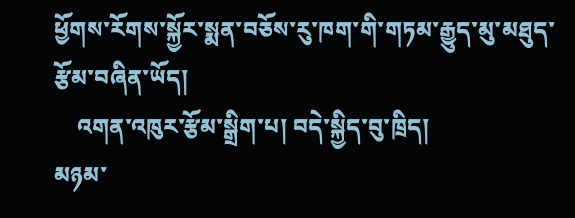ཕྱོགས་རོགས་སྐྱོར་སྨན་བཅོས་རུ་ཁག་གི་གཏམ་རྒྱུད་མུ་མཐུད་རྩོམ་བཞིན་ཡོད།
    འགན་འཁུར་རྩོམ་སྒྲིག་པ། བདེ་སྐྱིད་བུ་ཁྲིད།
མཉམ་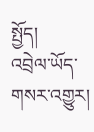སྤྱོད།
འབྲེལ་ཡོད་གསར་འགྱུར།